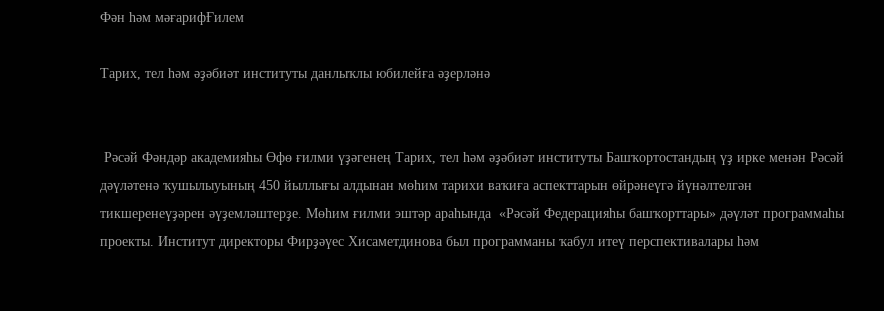Фән һәм мәғарифҒилем

Тарих, тел һәм әҙәбиәт институты данлыҡлы юбилейға әҙерләнә


 Рәсәй Фәндәр академияһы Өфө ғилми үҙәгенең Тарих, тел һәм әҙәбиәт институты Башҡортостандың үҙ ирке менән Рәсәй дәүләтенә ҡушылыуының 450 йыллығы алдынан мөһим тарихи ваҡиға аспекттарын өйрәнеүгә йүнәлтелгән тикшеренеүҙәрен әүҙемләштерҙе. Мөһим ғилми эштәр араһында  «Рәсәй Федерацияһы башҡорттары» дәүләт программаһы проекты. Институт директоры Фирҙәүес Хисаметдинова был программаны ҡабул итеү перспективалары һәм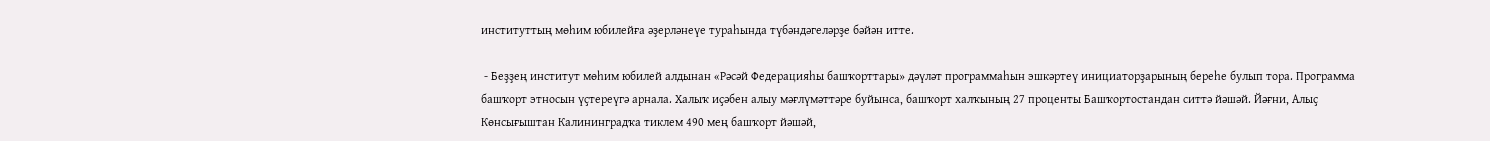институттың мөһим юбилейға әҙерләнеүе тураһында түбәндәгеләрҙе бәйән итте.

 - Беҙҙең институт мөһим юбилей алдынан «Рәсәй Федерацияһы башҡорттары» дәүләт программаһын эшкәртеү инициаторҙарының береһе булып тора. Программа башҡорт этносын үҫтереүгә арнала. Халыҡ иҫәбен алыу мәғлүмәттәре буйынса, башҡорт халҡының 27 проценты Башҡортостандан ситтә йәшәй. Йәғни, Алыҫ Көнсығыштан Калининградҡа тиклем 490 мең башҡорт йәшәй,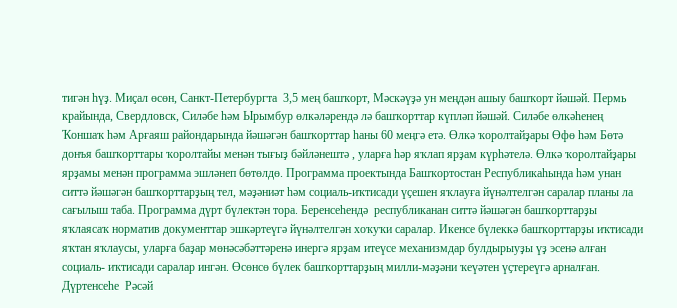тигән һүҙ. Миҫал өсөн, Санкт-Петербургта  3,5 мең башҡорт, Мәскәүҙә ун меңдән ашыу башҡорт йәшәй. Пермь крайында, Свердловск, Силәбе һәм Ырымбур өлкәләрендә лә башҡорттар күпләп йәшәй. Силәбе өлкәһенең Ҡоншаҡ һәм Арғаяш райондарында йәшәгән башҡорттар һаны 60 меңгә етә. Өлкә ҡоролтайҙары Өфө һәм Бөтә донъя башҡорттары ҡоролтайы менән тығыҙ бәйләнештә , уларға һәр яҡлап ярҙам күрһәтелә. Өлкә ҡоролтайҙары ярҙамы менән программа эшләнеп бөтөлдө. Программа проектында Башҡортостан Республикаһында һәм унан ситтә йәшәгән башҡорттарҙың тел, мәҙәниәт һәм социаль-иҡтисади үҫешен яҡлауға йүнәлтелгән саралар планы ла сағылыш таба. Программа дүрт бүлектән тора. Беренсеһендә  республиканан ситтә йәшәгән башҡорттарҙы яҡлаясаҡ норматив документтар эшкәртеүгә йүнәлтелгән хоҡуҡи саралар. Икенсе бүлеккә башҡорттарҙы иҡтисади яҡтан яҡлаусы, уларға баҙар мөнәсәбәттәренә инергә ярҙам итеүсе механизмдар булдырыуҙы үҙ эсенә алған социаль- иҡтисади саралар ингән. Өсөнсө бүлек башҡорттарҙың милли-мәҙәни ҡеүәтен үҫтереүгә арналған. Дүртенсеһе  Рәсәй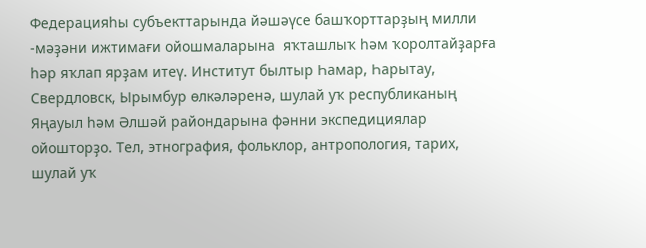Федерацияһы субъекттарында йәшәүсе башҡорттарҙың милли -мәҙәни ижтимағи ойошмаларына  яҡташлыҡ һәм ҡоролтайҙарға һәр яҡлап ярҙам итеү. Институт былтыр Һамар, Һарытау, Свердловск, Ырымбур өлкәләренә, шулай уҡ республиканың Яңауыл һәм Әлшәй райондарына фәнни экспедициялар ойошторҙо. Тел, этнография, фольклор, антропология, тарих, шулай уҡ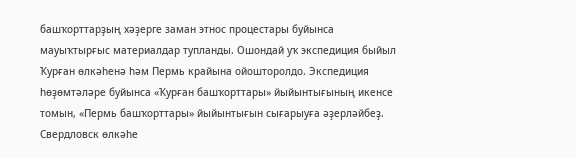башҡорттарҙың хәҙерге заман этнос процестары буйынса мауыҡтырғыс материалдар тупланды. Ошондай уҡ экспедиция быйыл Ҡурған өлкәһенә һәм Пермь крайына ойошторолдо. Экспедиция һөҙөмтәләре буйынса «Ҡурған башҡорттары» йыйынтығының икенсе томын, «Пермь башҡорттары» йыйынтығын сығарыуға әҙерләйбеҙ. Свердловск өлкәһе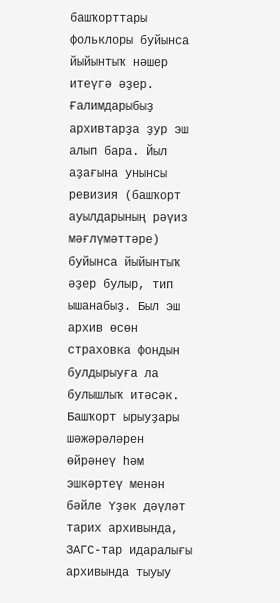башҡорттары фольклоры буйынса йыйынтыҡ нәшер итеүгә әҙер. Ғалимдарыбыҙ архивтарҙа ҙур эш алып бара. Йыл аҙағына унынсы ревизия (башҡорт ауылдарының рәүиз мәғлүмәттәре) буйынса йыйынтыҡ әҙер булыр, тип ышанабыҙ. Был эш архив өсөн страховка фондын булдырыуға ла булышлыҡ итәсәк. Башҡорт ырыуҙары шәжәрәләрен өйрәнеү һәм эшкәртеү менән бәйле Үҙәк дәүләт тарих архивында, ЗАГС-тар идаралығы архивында тыуыу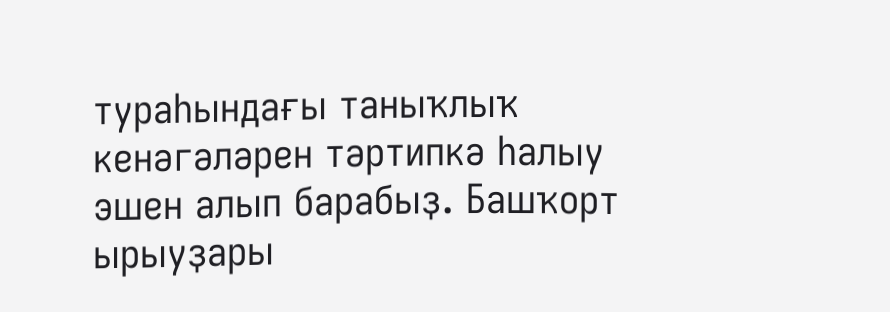тураһындағы таныҡлыҡ кенәгәләрен тәртипкә һалыу эшен алып барабыҙ. Башҡорт ырыуҙары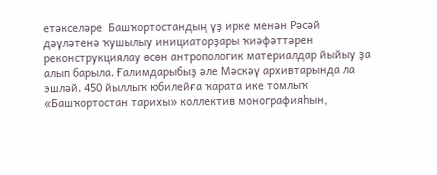етәкселәре  Башҡортостандың үҙ ирке менән Рәсәй дәүләтенә ҡушылыу инициаторҙары ҡиәфәттәрен реконструкциялау өсөн антропологик материалдар йыйыу ҙа алып барыла. Ғалимдарыбыҙ әле Мәскәү архивтарында ла эшләй. 450 йыллыҡ юбилейға ҡарата ике томлыҡ «Башҡортостан тарихы» коллектив монографияһын,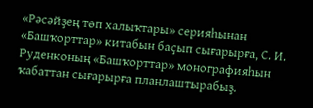«Рәсәйҙең төп халыҡтары» серияһынан «Башҡорттар» китабын баҫып сығарырға, С. И. Руденконың «Башҡорттар» монографияһын ҡабаттан сығарырға планлаштырабыҙ.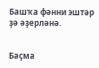Башҡа фәнни эштәр ҙә әҙерләнә.


Баҫма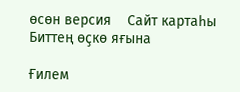өсөн версия    Сайт картаһы    Биттең өҫкө яғына

Ғилем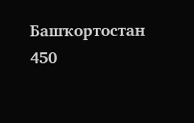Башҡортостан 450